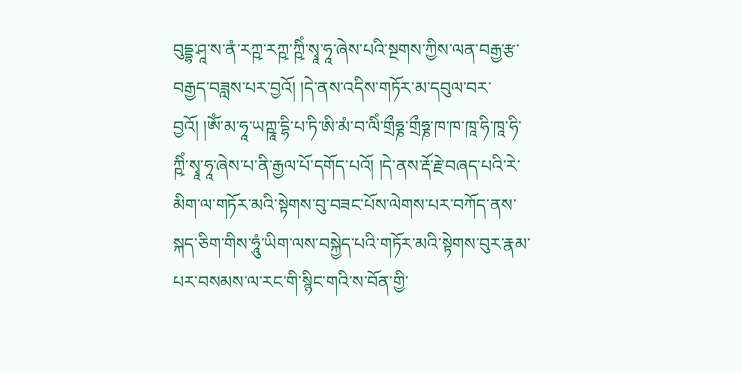བུདྡྷ་ཤཱ་ས་ནཾ་རཀྵ་རཀྵ་ཀྵིཾ་སྭཱ་ཧཱ་ཞེས་པའི་སྔགས་ཀྱིས་ལན་བརྒྱ་རྩ་བརྒྱད་བཟླས་པར་བྱའོ། །དེ་ནས་འདིས་གཏོར་མ་དབུལ་བར་བྱའོ། །ཨོཾ་མ་ཧཱ་ཡཀྵཱ་དྷི་པ་ཏི་ཨི་མཾ་བ་ལིཾ་གྲྀཧྞ་གྲྀཧྞ་ཁ་ཁ་ཁཱ་ཧི་ཁཱ་ཧི་ཀྵིཾ་སྭཱ་ཧཱ་ཞེས་པ་ནི་རྒྱལ་པོ་དགོད་པའོ། །དེ་ནས་རྡོ་རྗེ་བཞད་པའི་རེ་ མིག་ལ་གཏོར་མའི་སྟེགས་བུ་བཟང་པོས་ལེགས་པར་བཀོད་ནས་སྐད་ཅིག་གིས་ཧཱུཾ་ཡིག་ལས་བསྐྱེད་པའི་གཏོར་མའི་སྟེགས་བུར་རྣམ་པར་བསམས་ལ་རང་གི་སྙིང་གའི་ས་བོན་གྱི་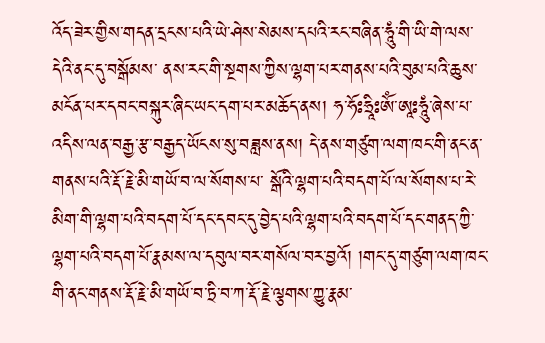འོད་ཟེར་གྱིས་གདན་དྲངས་པའི་ཡེ་ཤེས་སེམས་དཔའི་རང་བཞིན་ཧཱུཾ་གི་ཡི་གེ་ལས་དེའི་ནང་དུ་བསྒོམས་ ནས་རང་གི་སྔགས་ཀྱིས་ལྷག་པར་གནས་པའི་བུམ་པའི་ཆུས་མངོན་པར་དབང་བསྐུར་ཞིང་ཡང་དག་པར་མཆོད་ནས། ཧ་ཧོཿཧྲཱིཿཨོཾ་ཨཱཿཧཱུཾ་ཞེས་པ་འདིས་ལན་བརྒྱ་རྩ་བརྒྱད་ཡོངས་སུ་བཟླས་ནས། དེ་ནས་གཙུག་ལག་ཁང་གི་ནང་ན་གནས་པའི་རྡོ་རྗེ་མི་གཡོ་བ་ལ་སོགས་པ་ སྒོའི་ལྷག་པའི་བདག་པོ་ལ་སོགས་པ་རེ་མིག་གི་ལྷག་པའི་བདག་པོ་དང་དབང་དུ་བྱེད་པའི་ལྷག་པའི་བདག་པོ་དང་གནད་ཀྱི་ལྷག་པའི་བདག་པོ་རྣམས་ལ་དབུལ་བར་གསོལ་བར་བྱའོ། །གང་དུ་གཙུག་ལག་ཁང་གི་ནང་གནས་རྡོ་རྗེ་མི་གཡོ་བ་ཏྲི་བ་ཀ་རྡོ་རྗེ་ལྕགས་ཀྱུ་རྣམ་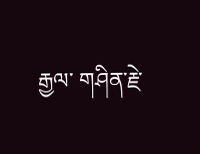རྒྱལ་ གཤིན་རྗེ་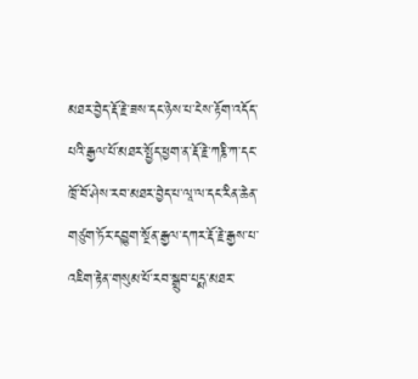མཐར་བྱེད་རྡོ་རྗེ་ཟས་དང་ཉེས་པ་ངེས་རྟོག་འདོད་པའི་རྒྱལ་པོ་མཐར་སྤྱོད་ཕྱག་ན་རྡོ་རྗེ་ཀརྞི་ཀ་དང་ཁྲོ་བོ་ཤེས་རབ་མཐར་བྱེད་པ་ལཱ་ལ་དང་རིན་ཆེན་གཙུག་ཏོར་དབྱུག་སྔོན་རྒྱལ་དཀར་རྡོ་རྗེ་རྒྱས་པ་འཇིག་རྟེན་གསུམ་པོ་རབ་སྒྲུབ་པདྨ་མཐར་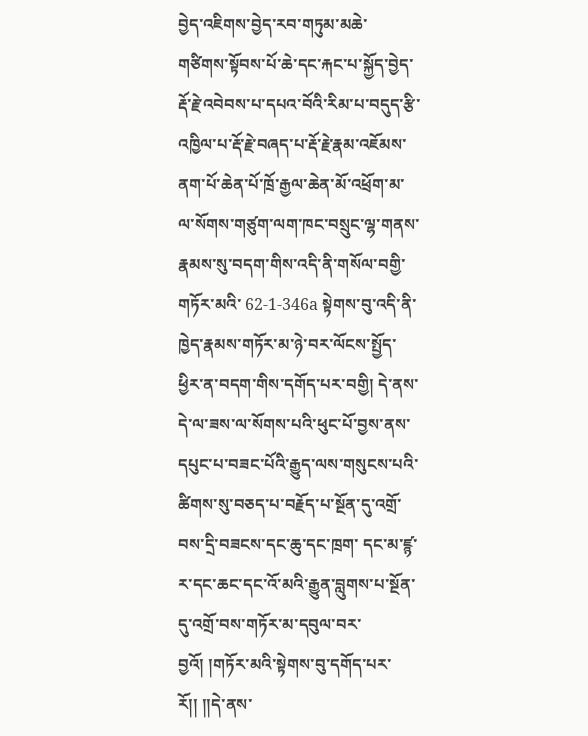བྱེད་འཇིགས་བྱེད་རབ་གཏུམ་མཆེ་ གཙིགས་སྟོབས་པོ་ཆེ་དང་རྐང་པ་སྐྱོད་བྱེད་རྡོ་རྗེ་འབེབས་པ་དཔའ་བོའི་རིམ་པ་བདུད་རྩི་འཁྱིལ་པ་རྡོ་རྗེ་བཞད་པ་རྡོ་རྗེ་རྣམ་འཇོམས་ནག་པོ་ཆེན་པོ་ཁྲོ་རྒྱལ་ཆེན་མོ་འཕྲོག་མ་ལ་སོགས་གཙུག་ལག་ཁང་བསྲུང་ལྷ་གནས་རྣམས་སུ་བདག་གིས་འདི་ནི་གསོལ་བགྱི་གཏོར་མའི་ 62-1-346a སྟེགས་བུ་འདི་ནི་ཁྱེད་རྣམས་གཏོར་མ་ཉེ་བར་ལོངས་སྤྱོད་ཕྱིར་ན་བདག་གིས་དགོད་པར་བགྱི། དེ་ནས་དེ་ལ་ཟས་ལ་སོགས་པའི་ཕུང་པོ་བྱས་ནས་དཔུང་པ་བཟང་པོའི་རྒྱུད་ལས་གསུངས་པའི་ཚིགས་སུ་བཅད་པ་བརྗོད་པ་སྔོན་དུ་འགྲོ་བས་དྲི་བཟངས་དང་ཆུ་དང་ཁྲག་ དང་མ་ཛྙ་ར་དང་ཆང་དང་འོ་མའི་རྒྱུན་བླུགས་པ་སྔོན་དུ་འགྲོ་བས་གཏོར་མ་དབུལ་བར་བྱའོ། །གཏོར་མའི་སྟེགས་བུ་དགོད་པར་རོ།། །།དེ་ནས་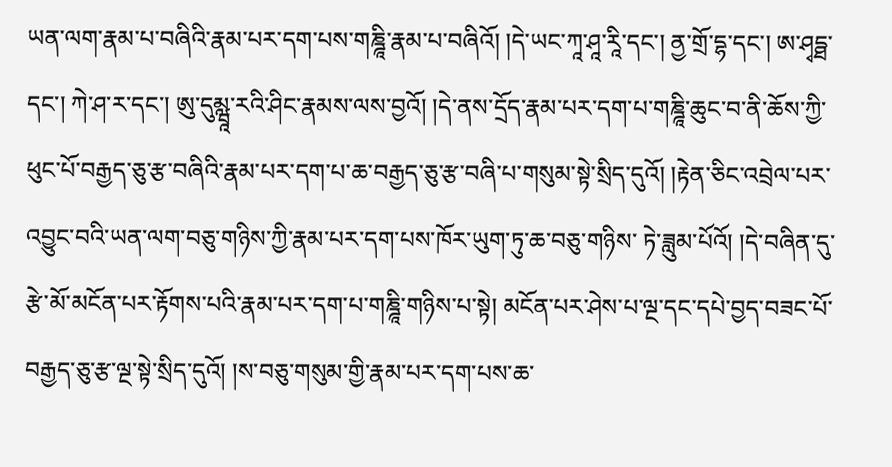ཡན་ལག་རྣམ་པ་བཞིའི་རྣམ་པར་དག་པས་གཎྜཱི་རྣམ་པ་བཞིའོ། །དེ་ཡང་ཀཱ་ཤཱ་རཱི་དང་། ནྱ་གྲོ་དྷ་དང་། ཨ་ཤྭདྠ་དང་། ཀེ་ཤ་ར་དང་། ཨུ་དུམྺཱ་རའི་ཤིང་རྣམས་ལས་བྱའོ། །དེ་ནས་དྲོད་རྣམ་པར་དག་པ་གཎྜཱི་ཆུང་བ་ནི་ཆོས་ཀྱི་ཕུང་པོ་བརྒྱད་ཅུ་རྩ་བཞིའི་རྣམ་པར་དག་པ་ཆ་བརྒྱད་ཅུ་རྩ་བཞི་པ་གསུམ་སྟེ་སྲིད་དུའོ། །རྟེན་ཅིང་འབྲེལ་པར་འབྱུང་བའི་ཡན་ལག་བཅུ་གཉིས་ཀྱི་རྣམ་པར་དག་པས་ཁོར་ཡུག་ཏུ་ཆ་བཅུ་གཉིས་ ཏེ་ཟླུམ་པོའོ། །དེ་བཞིན་དུ་རྩེ་མོ་མངོན་པར་རྟོགས་པའི་རྣམ་པར་དག་པ་གཎྜཱི་གཉིས་པ་སྟེ། མངོན་པར་ཤེས་པ་ལྔ་དང་དཔེ་བྱད་བཟང་པོ་བརྒྱད་ཅུ་རྩ་ལྔ་སྟེ་སྲིད་དུའོ། །ས་བཅུ་གསུམ་གྱི་རྣམ་པར་དག་པས་ཆ་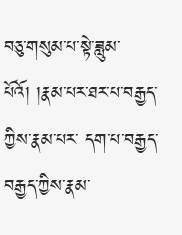བཅུ་གསུམ་པ་སྟེ་ཟླུམ་པོའོ། །རྣམ་པར་ཐར་པ་བརྒྱད་ཀྱིས་རྣམ་པར་ དག་པ་བརྒྱད་བརྒྱད་ཀྱིས་རྣམ་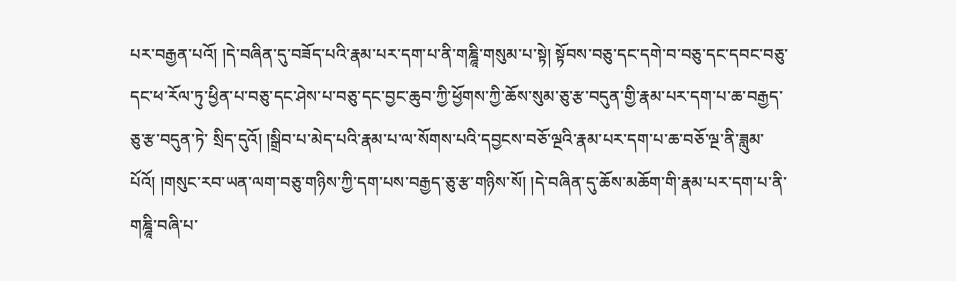པར་བརྒྱན་པའོ། །དེ་བཞིན་དུ་བཟོད་པའི་རྣམ་པར་དག་པ་ནི་གཎྜཱི་གསུམ་པ་སྟེ། སྟོབས་བཅུ་དང་དགེ་བ་བཅུ་དང་དབང་བཅུ་དང་ཕ་རོལ་ཏུ་ཕྱིན་པ་བཅུ་དང་ཤེས་པ་བཅུ་དང་བྱང་ཆུབ་ཀྱི་ཕྱོགས་ཀྱི་ཆོས་སུམ་ཅུ་རྩ་བདུན་གྱི་རྣམ་པར་དག་པ་ཆ་བརྒྱད་ཅུ་རྩ་བདུན་ཏེ་ སྲིད་དུའོ། །སྒྲིབ་པ་མེད་པའི་རྣམ་པ་ལ་སོགས་པའི་དབྱངས་བཅོ་ལྔའི་རྣམ་པར་དག་པ་ཆ་བཅོ་ལྔ་ནི་ཟླུམ་པོའོ། །གསུང་རབ་ཡན་ལག་བཅུ་གཉིས་ཀྱི་དག་པས་བརྒྱད་ཅུ་རྩ་གཉིས་སོ། །དེ་བཞིན་དུ་ཆོས་མཆོག་གི་རྣམ་པར་དག་པ་ནི་གཎྜཱི་བཞི་པ་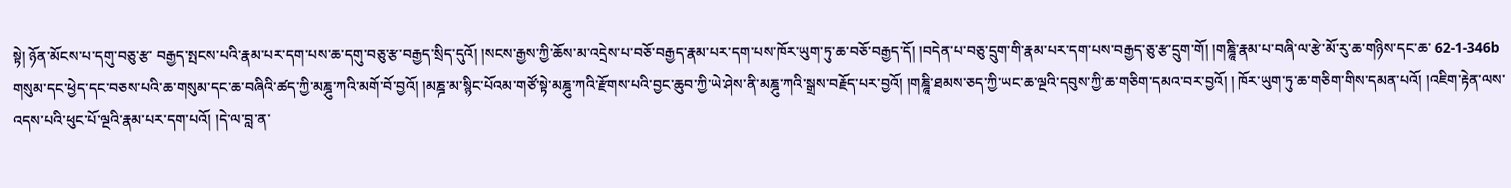སྟེ། ཉོན་མོངས་པ་དགུ་བཅུ་རྩ་ བརྒྱད་སྤངས་པའི་རྣམ་པར་དག་པས་ཆ་དགུ་བཅུ་རྩ་བརྒྱད་སྲིད་དུའོ། །སངས་རྒྱས་ཀྱི་ཆོས་མ་འདྲེས་པ་བཅོ་བརྒྱད་རྣམ་པར་དག་པས་ཁོར་ཡུག་ཏུ་ཆ་བཅོ་བརྒྱད་དོ། །བདེན་པ་བཅུ་དྲུག་གི་རྣམ་པར་དག་པས་བརྒྱད་ཅུ་རྩ་དྲུག་གོ། །གཎྜཱི་རྣམ་པ་བཞི་ལ་རྩེ་མོ་རུ་ཆ་གཉིས་དང་ཆ་ 62-1-346b གསུམ་དང་ཕྱེད་དང་བཅས་པའི་ཆ་གསུམ་དང་ཆ་བཞིའི་ཚད་ཀྱི་མཎྜུ་ཀའི་མགོ་བོ་བྱའོ། །མཎྜ་མ་སྙིང་པོའམ་གཙོ་སྟེ་མཎྜུ་ཀའི་རྫོགས་པའི་བྱང་ཆུབ་ཀྱི་ཡེ་ཤེས་ནི་མཎྜུ་ཀའི་སྒྲས་བརྗོད་པར་བྱའོ། །གཎྜཱི་ཐམས་ཅད་ཀྱི་ཡང་ཆ་ལྔའི་དབུས་ཀྱི་ཆ་གཅིག་དམའ་བར་བྱའོ། ། ཁོར་ཡུག་ཏུ་ཆ་གཅིག་གིས་དམན་པའོ། །འཇིག་རྟེན་ལས་འདས་པའི་ཕུང་པོ་ལྔའི་རྣམ་པར་དག་པའོ། །དེ་ལ་བླ་ན་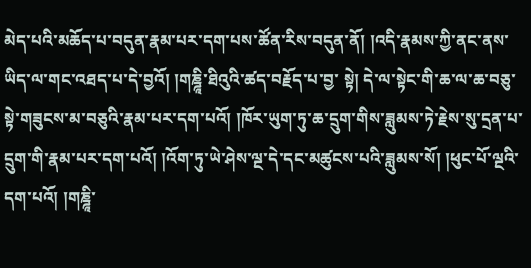མེད་པའི་མཆོད་པ་བདུན་རྣམ་པར་དག་པས་ཚོན་རིས་བདུན་ནོ། །འདི་རྣམས་ཀྱི་ནང་ནས་ཡིད་ལ་གང་འཐད་པ་དེ་བྱའོ། །གཎྜཱི་ཐིའུའི་ཚད་བརྗོད་པ་བྱ་ སྟེ། དེ་ལ་སྟེང་གི་ཆ་ལ་ཆ་བཅུ་སྟེ་གཟུངས་མ་བཅུའི་རྣམ་པར་དག་པའོ། །ཁོར་ཡུག་ཏུ་ཆ་དྲུག་གིས་ཟླུམས་ཏེ་རྗེས་སུ་དྲན་པ་དྲུག་གི་རྣམ་པར་དག་པའོ། །འོག་ཏུ་ཡེ་ཤེས་ལྔ་དེ་དང་མཚུངས་པའི་ཟླུམས་སོ། །ཕུང་པོ་ལྔའི་དག་པའོ། །གཎྜཱི་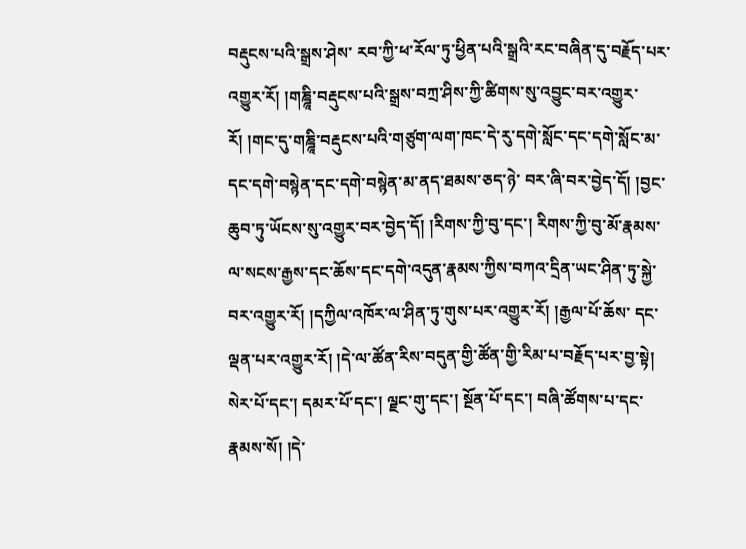བརྡུངས་པའི་སྒྲས་ཤེས་ རབ་ཀྱི་ཕ་རོལ་ཏུ་ཕྱིན་པའི་སྒྲའི་རང་བཞིན་དུ་བརྗོད་པར་འགྱུར་རོ། །གཎྜཱི་བརྡུངས་པའི་སྒྲས་བཀྲ་ཤིས་ཀྱི་ཚིགས་སུ་འབྱུང་བར་འགྱུར་རོ། །གང་དུ་གཎྜཱི་བརྡུངས་པའི་གཙུག་ལག་ཁང་དེ་རུ་དགེ་སློང་དང་དགེ་སློང་མ་དང་དགེ་བསྙེན་དང་དགེ་བསྙེན་མ་ནད་ཐམས་ཅད་ཉེ་ བར་ཞི་བར་བྱེད་དོ། །བྱང་ཆུབ་ཏུ་ཡོངས་སུ་འགྱུར་བར་བྱེད་དོ། །རིགས་ཀྱི་བུ་དང་། རིགས་ཀྱི་བུ་མོ་རྣམས་ལ་སངས་རྒྱས་དང་ཆོས་དང་དགེ་འདུན་རྣམས་ཀྱིས་བཀའ་དྲིན་ཡང་ཤིན་ཏུ་སྐྱེ་བར་འགྱུར་རོ། །དཀྱིལ་འཁོར་ལ་ཤིན་ཏུ་གུས་པར་འགྱུར་རོ། །རྒྱལ་པོ་ཆོས་ དང་ལྡན་པར་འགྱུར་རོ། །དེ་ལ་ཚོན་རིས་བདུན་གྱི་ཚོན་གྱི་རིམ་པ་བརྗོད་པར་བྱ་སྟེ། སེར་པོ་དང་། དམར་པོ་དང་། ལྗང་གུ་དང་། སྔོན་པོ་དང་། བཞི་ཚོགས་པ་དང་རྣམས་སོ། །དེ་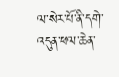ལ་སེར་པོ་ནི་དགེ་འདུན་ཕལ་ཆེན་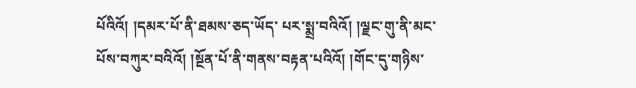པོའིའོ། །དམར་པོ་ནི་ཐམས་ཅད་ཡོད་ པར་སྨྲ་བའིའོ། །ལྗང་གུ་ནི་མང་པོས་བཀུར་བའིའོ། །སྔོན་པོ་ནི་གནས་བརྟན་པའིའོ། །གོང་དུ་གཉིས་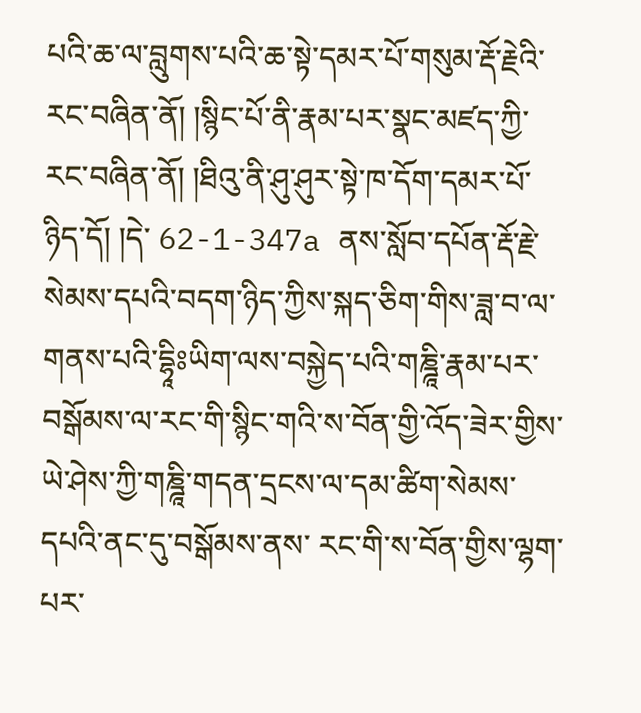པའི་ཆ་ལ་བླུགས་པའི་ཆ་སྟེ་དམར་པོ་གསུམ་རྡོ་རྗེའི་རང་བཞིན་ནོ། །སྙིང་པོ་ནི་རྣམ་པར་སྣང་མཛད་ཀྱི་རང་བཞིན་ནོ། །ཐིའུ་ནི་ཤུ་ཤུར་སྟེ་ཁ་དོག་དམར་པོ་ཉིད་དོ། །དེ་ 62-1-347a ནས་སློབ་དཔོན་རྡོ་རྗེ་སེམས་དཔའི་བདག་ཉིད་ཀྱིས་སྐད་ཅིག་གིས་ཟླ་བ་ལ་གནས་པའི་དྷཱིཿཡིག་ལས་བསྐྱེད་པའི་གཎྜཱི་རྣམ་པར་བསྒོམས་ལ་རང་གི་སྙིང་གའི་ས་བོན་གྱི་འོད་ཟེར་གྱིས་ཡེ་ཤེས་ཀྱི་གཎྜཱི་གདན་དྲངས་ལ་དམ་ཚིག་སེམས་དཔའི་ནང་དུ་བསྒོམས་ནས་ རང་གི་ས་བོན་གྱིས་ལྷག་པར་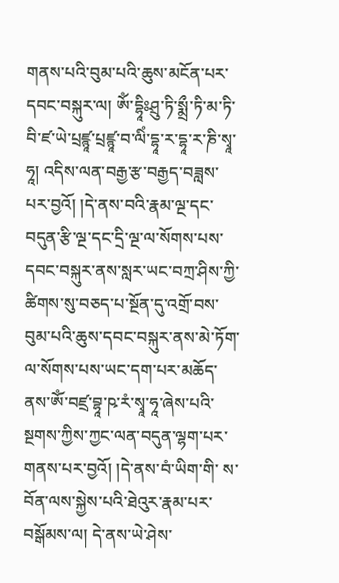གནས་པའི་བུམ་པའི་ཆུས་མངོན་པར་དབང་བསྐུར་ལ། ཨོཾ་དྷཱིཿཤྲུ་ཏི་སྨྲྀ་ཏི་མ་ཏི་བི་ཛ་ཡེ་པྲཛྙཱ་པྲཛྙཱ་བ་ལིཾ་དྷཱ་ར་དྷཱ་ར་ཎི་སྭཱ་ཧཱ། འདིས་ལན་བརྒྱ་རྩ་བརྒྱད་བཟླས་པར་བྱའོ། །དེ་ནས་བའི་རྣམ་ལྔ་དང་བདུན་རྩི་ལྔ་དང་དྲི་ལྔ་ལ་སོགས་པས་ དབང་བསྐུར་ནས་སླར་ཡང་བཀྲ་ཤིས་ཀྱི་ཚིགས་སུ་བཅད་པ་སྔོན་དུ་འགྲོ་བས་བུམ་པའི་ཆུས་དབང་བསྐུར་ནས་མེ་ཏོག་ལ་སོགས་པས་ཡང་དག་པར་མཆོད་ནས་ཨོཾ་བཛྲ་བྷཱ་ཥ་རཾ་སྭཱ་ཧཱ་ཞེས་པའི་སྔགས་ཀྱིས་ཀྱང་ལན་བདུན་ལྷག་པར་གནས་པར་བྱའོ། །དེ་ནས་བཾ་ཡིག་གི་ ས་བོན་ལས་སྐྱེས་པའི་ཐེའུར་རྣམ་པར་བསྒོམས་ལ། དེ་ནས་ཡེ་ཤེས་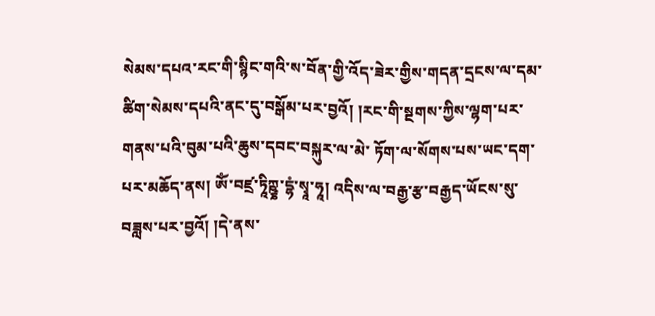སེམས་དཔའ་རང་གི་སྙིང་གའི་ས་བོན་གྱི་འོད་ཟེར་གྱིས་གདན་དྲངས་ལ་དམ་ཚིག་སེམས་དཔའི་ནང་དུ་བསྒོམ་པར་བྱའོ། །རང་གི་སྔགས་ཀྱིས་ལྷག་པར་གནས་པའི་བུམ་པའི་ཆུས་དབང་བསྐུར་ལ་མེ་ ཏོག་ལ་སོགས་པས་ཡང་དག་པར་མཆོད་ནས། ཨོཾ་བཛྲ་ཏཱིཀྵྞ་དྷཾ་སྭཱ་ཧཱ། འདིས་ལ་བརྒྱ་རྩ་བརྒྱད་ཡོངས་སུ་བཟླས་པར་བྱའོ། །དེ་ནས་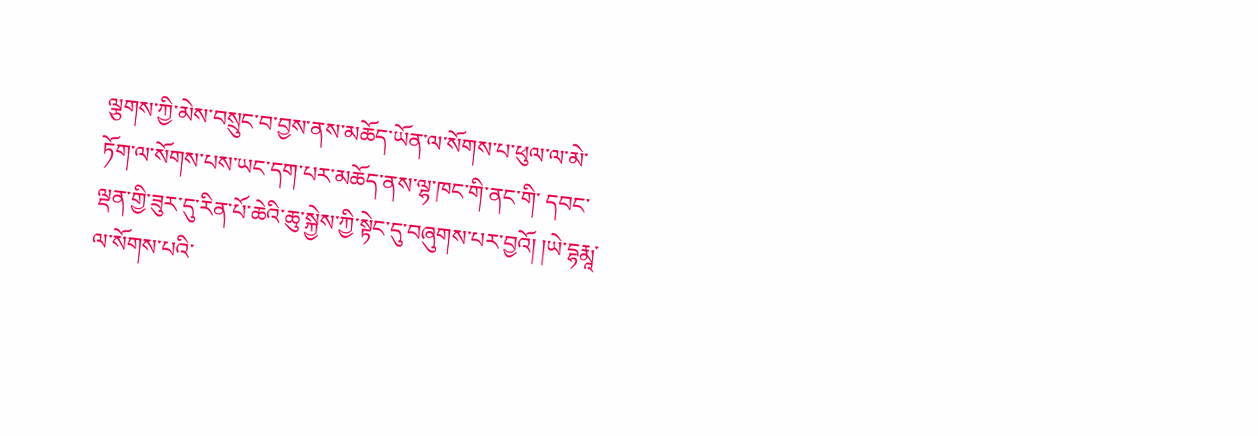ལྕགས་ཀྱི་མེས་བསྲུང་བ་བྱས་ནས་མཆོད་ཡོན་ལ་སོགས་པ་ཕུལ་ལ་མེ་ཏོག་ལ་སོགས་པས་ཡང་དག་པར་མཆོད་ནས་ལྷ་ཁང་གི་ནང་གི་ དབང་ལྡན་གྱི་ཟུར་དུ་རིན་པོ་ཆེའི་ཆུ་སྐྱེས་ཀྱི་སྟེང་དུ་བཞུགས་པར་བྱའོ། །ཡེ་དྷརྨཱ་ལ་སོགས་པའི་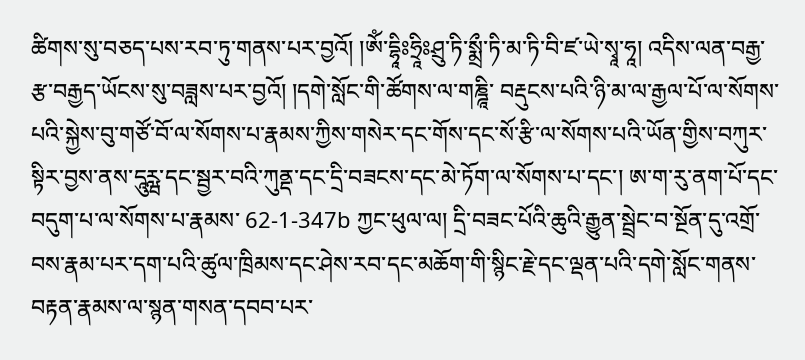ཚིགས་སུ་བཅད་པས་རབ་ཏུ་གནས་པར་བྱའོ། །ཨོཾ་དྷཱིཿཧྲཱིཿཤྲུ་ཏི་སྨྲྀ་ཏི་མ་ཏི་བི་ཛ་ཡེ་སྭཱ་ཧཱ། འདིས་ལན་བརྒྱ་རྩ་བརྒྱད་ཡོངས་སུ་བཟླས་པར་བྱའོ། །དགེ་སློང་གི་ཚོགས་ལ་གཎྜཱི་ བརྡུངས་པའི་ཉི་མ་ལ་རྒྱལ་པོ་ལ་སོགས་པའི་སྐྱེས་བུ་གཙོ་བོ་ལ་སོགས་པ་རྣམས་ཀྱིས་གསེར་དང་གོས་དང་སོ་རྩི་ལ་སོགས་པའི་ཡོན་གྱིས་བཀུར་སྟིར་བྱས་ནས་དཱུཪྺ་དང་སྦྱར་བའི་ཀུནྡ་དང་དྲི་བཟངས་དང་མེ་ཏོག་ལ་སོགས་པ་དང་། ཨ་ག་རུ་ནག་པོ་དང་བདུག་པ་ལ་སོགས་པ་རྣམས་ 62-1-347b ཀྱང་ཕུལ་ལ། དྲི་བཟང་པོའི་ཆུའི་རྒྱུན་སྦྲེང་བ་སྔོན་དུ་འགྲོ་བས་རྣམ་པར་དག་པའི་ཚུལ་ཁྲིམས་དང་ཤེས་རབ་དང་མཆོག་གི་སྙིང་རྗེ་དང་ལྡན་པའི་དགེ་སློང་གནས་བརྟན་རྣམས་ལ་སྙན་གསན་དབབ་པར་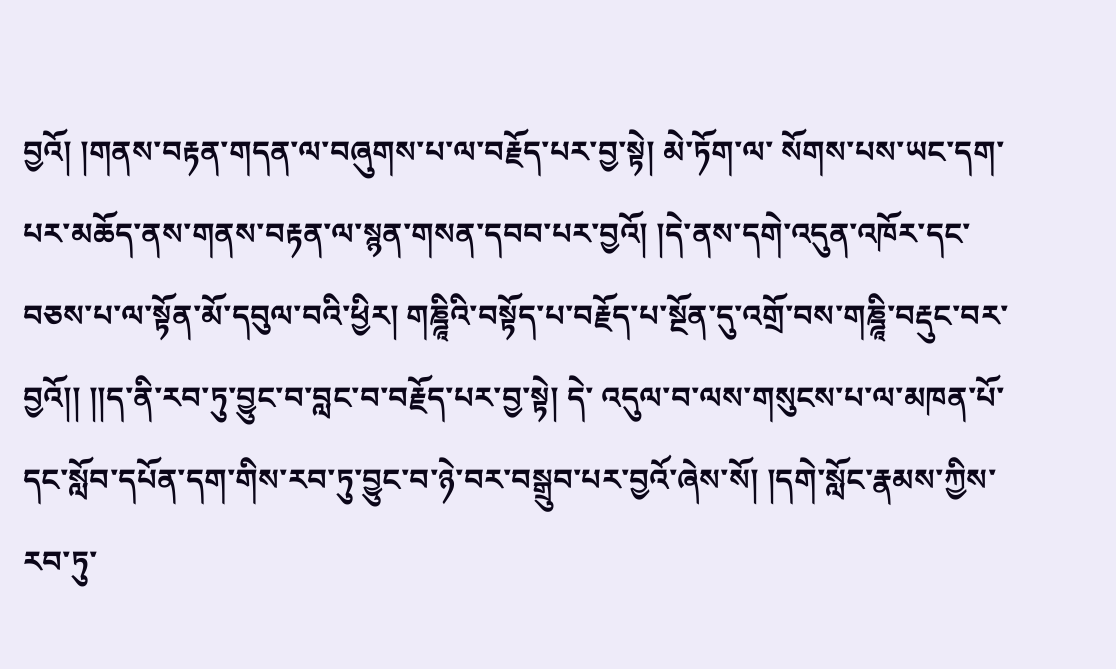བྱའོ། །གནས་བརྟན་གདན་ལ་བཞུགས་པ་ལ་བརྗོད་པར་བྱ་སྟེ། མེ་ཏོག་ལ་ སོགས་པས་ཡང་དག་པར་མཆོད་ནས་གནས་བརྟན་ལ་སྙན་གསན་དབབ་པར་བྱའོ། །དེ་ནས་དགེ་འདུན་འཁོར་དང་བཅས་པ་ལ་སྟོན་མོ་དབུལ་བའི་ཕྱིར། གཎྜཱིའི་བསྟོད་པ་བརྗོད་པ་སྔོན་དུ་འགྲོ་བས་གཎྜཱི་བརྡུང་བར་བྱའོ།། །།ད་ནི་རབ་ཏུ་བྱུང་བ་བླང་བ་བརྗོད་པར་བྱ་སྟེ། དེ་ འདུལ་བ་ལས་གསུངས་པ་ལ་མཁན་པོ་དང་སློབ་དཔོན་དག་གིས་རབ་ཏུ་བྱུང་བ་ཉེ་བར་བསྒྲུབ་པར་བྱའོ་ཞེས་སོ། །དགེ་སློང་རྣམས་ཀྱིས་རབ་ཏུ་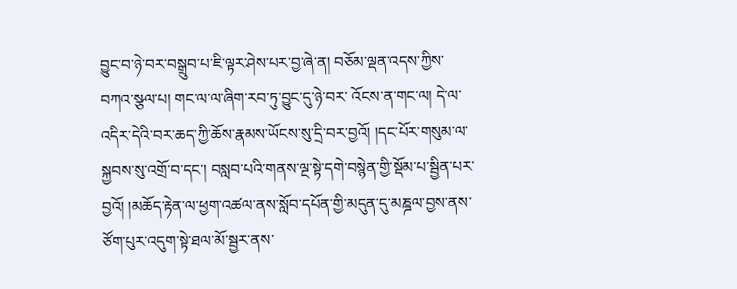བྱུང་བ་ཉེ་བར་བསྒྲུབ་པ་ཇི་ལྟར་ཤེས་པར་བྱ་ཞེ་ན། བཅོམ་ལྡན་འདས་ཀྱིས་བཀའ་སྩལ་པ། གང་ལ་ལ་ཞིག་རབ་ཏུ་བྱུང་དུ་ཉེ་བར་ འོངས་ན་གང་ལ། དེ་ལ་འདིར་དེའི་བར་ཆད་ཀྱི་ཆོས་རྣམས་ཡོངས་སུ་དྲི་བར་བྱའོ། །དང་པོར་གསུམ་ལ་སྐྱབས་སུ་འགྲོ་བ་དང་། བསླབ་པའི་གནས་ལྔ་སྟེ་དགེ་བསྙེན་གྱི་སྡོམ་པ་སྦྱིན་པར་བྱའོ། །མཆོད་རྟེན་ལ་ཕྱག་འཚལ་ནས་སློབ་དཔོན་གྱི་མདུན་དུ་མཎྜལ་བྱས་ནས་ ཙོག་པུར་འདུག་སྟེ་ཐལ་མོ་སྦྱར་ནས་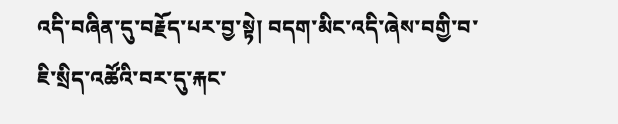འདི་བཞིན་དུ་བརྗོད་པར་བྱ་སྟེ། བདག་མིང་འདི་ཞེས་བགྱི་བ་ཇི་སྲིད་འཚོའི་བར་དུ་རྐང་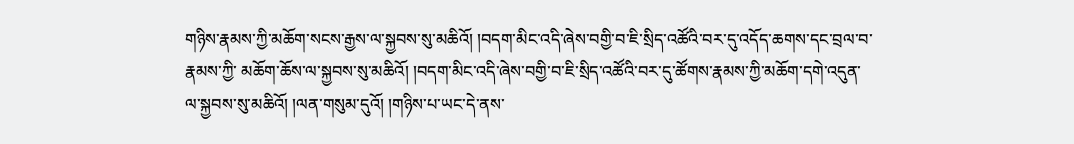གཉིས་རྣམས་ཀྱི་མཆོག་སངས་རྒྱས་ལ་སྐྱབས་སུ་མཆིའོ། །བདག་མིང་འདི་ཞེས་བགྱི་བ་ཇི་སྲིད་འཚོའི་བར་དུ་འདོད་ཆགས་དང་བྲལ་བ་རྣམས་ཀྱི་ མཆོག་ཆོས་ལ་སྐྱབས་སུ་མཆིའོ། །བདག་མིང་འདི་ཞེས་བགྱི་བ་ཇི་སྲིད་འཚོའི་བར་དུ་ཚོགས་རྣམས་ཀྱི་མཆོག་དགེ་འདུན་ལ་སྐྱབས་སུ་མཆིའོ། །ལན་གསུམ་དུའོ། །གཉིས་པ་ཡང་དེ་ནས་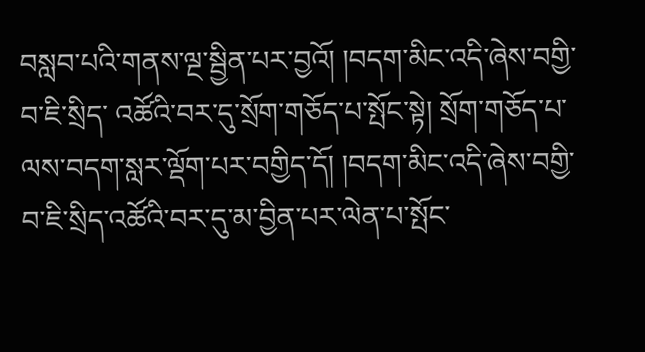བསླབ་པའི་གནས་ལྔ་སྦྱིན་པར་བྱའོ། །བདག་མིང་འདི་ཞེས་བགྱི་བ་ཇི་སྲིད་ འཚོའི་བར་དུ་སྲོག་གཅོད་པ་སྤོང་སྟེ། སྲོག་གཅོད་པ་ལས་བདག་སླར་ལྡོག་པར་བགྱིད་དོ། །བདག་མིང་འདི་ཞེས་བགྱི་བ་ཇི་སྲིད་འཚོའི་བར་དུ་མ་བྱིན་པར་ལེན་པ་སྤོང་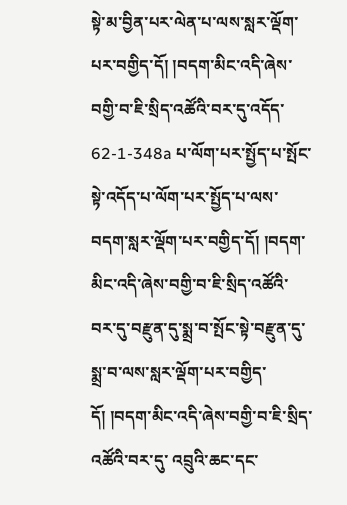སྟེ་མ་བྱིན་པར་ལེན་པ་ལས་སླར་ལྡོག་པར་བགྱིད་དོ། །བདག་མིང་འདི་ཞེས་བགྱི་བ་ཇི་སྲིད་འཚོའི་བར་དུ་འདོད་ 62-1-348a པ་ལོག་པར་སྤྱོད་པ་སྤོང་སྟེ་འདོད་པ་ལོག་པར་སྤྱོད་པ་ལས་བདག་སླར་ལྡོག་པར་བགྱིད་དོ། །བདག་མིང་འདི་ཞེས་བགྱི་བ་ཇི་སྲིད་འཚོའི་བར་དུ་བརྫུན་དུ་སྨྲ་བ་སྤོང་སྟེ་བརྫུན་དུ་སྨྲ་བ་ལས་སླར་ལྡོག་པར་བགྱིད་དོ། །བདག་མིང་འདི་ཞེས་བགྱི་བ་ཇི་སྲིད་འཚོའི་བར་དུ་ འབྲུའི་ཆང་དང་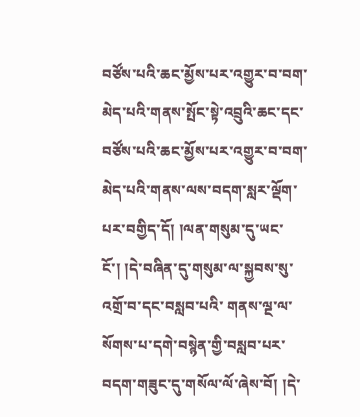བཙོས་པའི་ཆང་མྱོས་པར་འགྱུར་བ་བག་མེད་པའི་གནས་སྤོང་སྟེ་འབྲུའི་ཆང་དང་བཙོས་པའི་ཆང་མྱོས་པར་འགྱུར་བ་བག་མེད་པའི་གནས་ལས་བདག་སླར་ལྡོག་པར་བགྱིད་དོ། །ལན་གསུམ་དུ་ཡང་ངོ་། །དེ་བཞིན་དུ་གསུམ་ལ་སྐྱབས་སུ་འགྲོ་བ་དང་བསླབ་པའི་ གནས་ལྔ་ལ་སོགས་པ་དགེ་བསྙེན་གྱི་བསླབ་པར་བདག་གཟུང་དུ་གསོལ་ལོ་ཞེས་བོ། །དེ་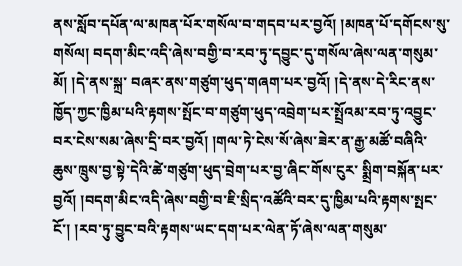ནས་སློབ་དཔོན་ལ་མཁན་པོར་གསོལ་བ་གདབ་པར་བྱའོ། །མཁན་པོ་དགོངས་སུ་གསོལ། བདག་མིང་འདི་ཞེས་བགྱི་བ་རབ་ཏུ་དབྱུང་དུ་གསོལ་ཞེས་ལན་གསུམ་མོ། །དེ་ནས་སྐྲ་ བཞར་ནས་གཙུག་ཕུད་གཞག་པར་བྱའོ། །དེ་ནས་དེ་རིང་ནས་ཁྱོད་ཀྱང་ཁྱིམ་པའི་རྟགས་སྤོང་བ་གཙུག་ཕུད་འབྲེག་པར་སྤྲོའམ་རབ་ཏུ་འབྱུང་བར་ངེས་སམ་ཞེས་དྲི་བར་བྱའོ། །གལ་ཏེ་ངེས་སོ་ཞེས་ཟེར་ན་རྒྱ་མཚོ་བཞིའི་ཆུས་ཁྲུས་བྱ་སྟེ་དེའི་ཚེ་གཙུག་ཕུད་བྲེག་པར་བྱ་ཞིང་གོས་ངུར་ སྨྲིག་བསྐོན་པར་བྱའོ། །བདག་མིང་འདི་ཞེས་བགྱི་བ་ཇི་སྲིད་འཚོའི་བར་དུ་ཁྱིམ་པའི་རྟགས་སྤང་ངོ་། །རབ་ཏུ་བྱུང་བའི་རྟགས་ཡང་དག་པར་ལེན་ཏོ་ཞེས་ལན་གསུམ་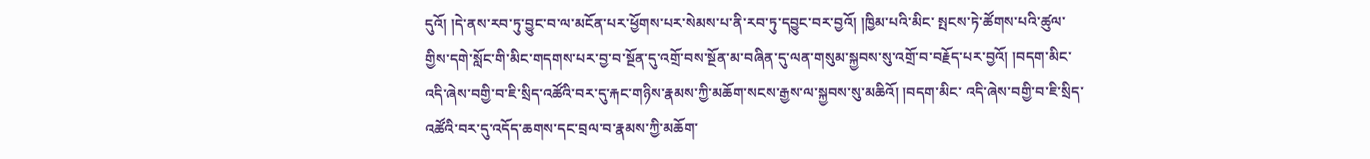དུའོ། །དེ་ནས་རབ་ཏུ་བྱུང་བ་ལ་མངོན་པར་ཕྱོགས་པར་སེམས་པ་ནི་རབ་ཏུ་དབྱུང་བར་བྱའོ། །ཁྱིམ་པའི་མིང་ སྤངས་ཏེ་ཚོགས་པའི་ཚུལ་གྱིས་དགེ་སློང་གི་མིང་གདགས་པར་བྱ་བ་སྔོན་དུ་འགྲོ་བས་སྔོན་མ་བཞིན་དུ་ལན་གསུམ་སྐྱབས་སུ་འགྲོ་བ་བརྗོད་པར་བྱའོ། །བདག་མིང་འདི་ཞེས་བགྱི་བ་ཇི་སྲིད་འཚོའི་བར་དུ་རྐང་གཉིས་རྣམས་ཀྱི་མཆོག་སངས་རྒྱས་ལ་སྐྱབས་སུ་མཆིའོ། །བདག་མིང་ འདི་ཞེས་བགྱི་བ་ཇི་སྲིད་འཚོའི་བར་དུ་འདོད་ཆགས་དང་བྲལ་བ་རྣམས་ཀྱི་མཆོག་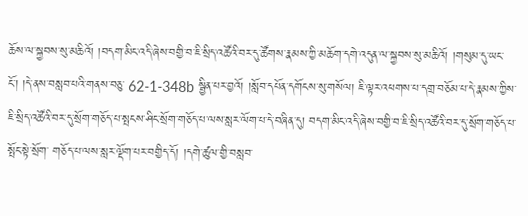ཆོས་ལ་སྐྱབས་སུ་མཆིའོ། །བདག་མིང་འདི་ཞེས་བགྱི་བ་ཇི་སྲིད་འཚོའི་བར་དུ་ཚོགས་རྣམས་ཀྱི་མཆོག་དགེ་འདུན་ལ་སྐྱབས་སུ་མཆིའོ། །གསུམ་དུ་ཡང་ངོ་། །དེ་ནས་བསླབ་པའི་གནས་བཅུ་ 62-1-348b སྦྱིན་པར་བྱའོ། །སློབ་དཔོན་དགོངས་སུ་གསོལ། ཇི་ལྟར་འཕགས་པ་དགྲ་བཅོམ་པ་དེ་རྣམས་ཀྱིས་ཇི་སྲིད་འཚོའི་བར་དུ་སྲོག་གཅོད་པ་སྤངས་ཤིང་སྲོག་གཅོད་པ་ལས་སླར་ལོག་པ་དེ་བཞིན་དུ། བདག་མིང་འདི་ཞེས་བགྱི་བ་ཇི་སྲིད་འཚོའི་བར་དུ་སྲོག་གཅོད་པ་སྤོང་སྟེ་སྲོག་ གཅོད་པ་ལས་སླར་ལྡོག་པར་བགྱིད་དོ། །དགེ་ཚུལ་གྱི་བསླབ་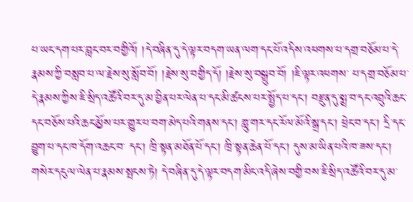པ་ཡང་དག་པར་བླང་བར་བགྱིའོ། །དེ་བཞིན་དུ་དེ་ལྟར་བདག་ཡན་ལག་དང་པོ་འདིས་འཕགས་པ་དགྲ་བཅོམ་པ་དེ་རྣམས་ཀྱི་བསླབ་པ་ལ་རྗེས་སུ་སློབ་བོ། །རྗེས་སུ་བགྱིད་དོ། །རྗེས་སུ་བསྒྲུབ་བོ། །ཇི་ལྟར་འཕགས་ པ་དགྲ་བཅོམ་པ་དེ་རྣམས་ཀྱིས་ཇི་སྲིད་འཚོའི་བར་དུ་མ་བྱིན་པར་ལེན་པ་དང་མི་ཚངས་པར་སྤྱོད་པ་དང་། བརྫུན་དུ་སྨྲ་བ་དང་འབྲུའི་ཆང་དང་བཅོས་པའི་ཆང་མྱོས་པར་གྱུར་པ་བག་མེད་པའི་གནས་དང་། གླུ་གར་དང་རོལ་མོའི་སྒྲ་དང་། ཕྲེང་བ་དང་། དྲི་དང་བྱུག་པ་དང་ཁ་དོག་འཆང་བ་ དང་། ཁྲི་སྟན་མཐོན་པོ་དང་། ཁྲི་སྟན་ཆེན་པོ་དང་། དུས་མ་ཡིན་པའི་ཁ་ཟས་དང་། གསེར་དངུལ་ལེན་པ་རྣམས་སྤངས་ཏེ། དེ་བཞིན་དུ་དེ་ལྟར་བདག་མིང་འདི་ཞེས་བགྱི་བས་ཇི་སྲིད་འཚོའི་བར་དུ་མ་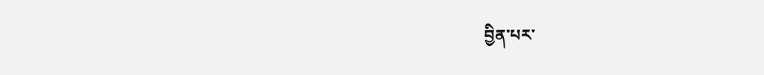བྱིན་པར་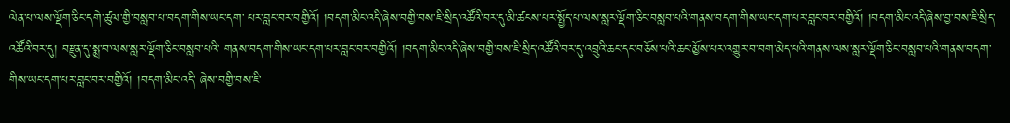ལེན་པ་ལས་ལྡོག་ཅིང་དགེ་ཚུལ་གྱི་བསླབ་པ་བདག་གིས་ཡང་དག་ པར་བླང་བར་བགྱིའོ། །བདག་མིང་འདི་ཞེས་བགྱི་བས་ཇི་སྲིད་འཚོའི་བར་དུ་མི་ཚངས་པར་སྤྱོད་པ་ལས་སླར་ལྡོག་ཅིང་བསླབ་པའི་གནས་བདག་གིས་ཡང་དག་པར་བླང་བར་བགྱིའོ། །བདག་མིང་འདི་ཞེས་བྱ་བས་ཇི་སྲིད་འཚོའི་བར་དུ། བརྫུན་དུ་སྨྲ་བ་ལས་སླར་ལྡོག་ཅིང་བསླབ་པའི་ གནས་བདག་གིས་ཡང་དག་པར་བླང་བར་བགྱིའོ། །བདག་མིང་འདི་ཞེས་བགྱི་བས་ཇི་སྲིད་འཚོའི་བར་དུ་འབྲུའི་ཆང་དང་བཅོས་པའི་ཆང་མྱོས་པར་འགྱུར་བ་བག་མེད་པའི་གནས་ལས་སླར་ལྡོག་ཅིང་བསླབ་པའི་གནས་བདག་གིས་ཡང་དག་པར་བླང་བར་བགྱིའོ། །བདག་མིང་འདི་ ཞེས་བགྱི་བས་ཇི་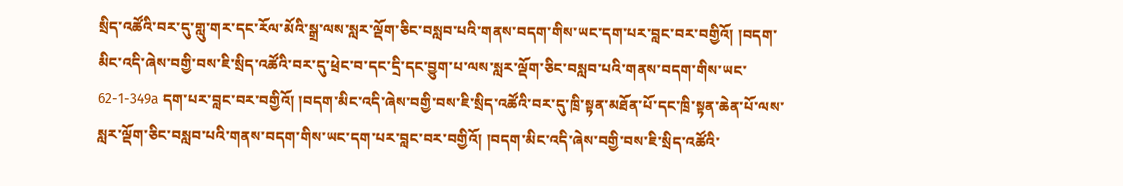སྲིད་འཚོའི་བར་དུ་གླུ་གར་དང་རོལ་མོའི་སྒྲ་ལས་སླར་ལྡོག་ཅིང་བསླབ་པའི་གནས་བདག་གིས་ཡང་དག་པར་བླང་བར་བགྱིའོ། །བདག་མིང་འདི་ཞེས་བགྱི་བས་ཇི་སྲིད་འཚོའི་བར་དུ་ཕྲེང་བ་དང་དྲི་དང་བྱུག་པ་ལས་སླར་ལྡོག་ཅིང་བསླབ་པའི་གནས་བདག་གིས་ཡང་ 62-1-349a དག་པར་བླང་བར་བགྱིའོ། །བདག་མིང་འདི་ཞེས་བགྱི་བས་ཇི་སྲིད་འཚོའི་བར་དུ་ཁྲི་སྟན་མཐོན་པོ་དང་ཁྲི་སྟན་ཆེན་པོ་ལས་སླར་ལྡོག་ཅིང་བསླབ་པའི་གནས་བདག་གིས་ཡང་དག་པར་བླང་བར་བགྱིའོ། །བདག་མིང་འདི་ཞེས་བགྱི་བས་ཇི་སྲིད་འཚོའི་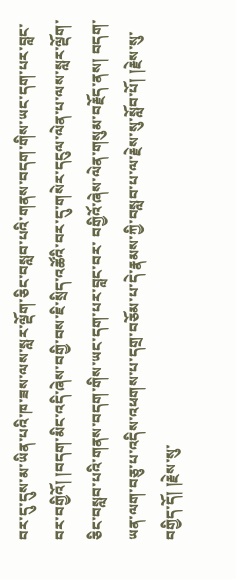བར་དུ་དུས་མ་ཡིན་པའི་ཁ་ཟས་ལས་སླར་ལྡོག་ཅིང་བསླབ་པའི་གནས་བདག་གིས་ཡང་དག་པར་བླང་བར་བགྱིའོ། །བདག་མིང་འདི་ཞེས་བགྱི་བས་ཇི་སྲིད་འཚོའི་བར་དུ་གསེར་དངུལ་ལེན་པ་ལས་སླར་ལྡོག་ཅིང་བསླབ་པའི་གནས་བདག་གིས་ཡང་དག་པར་བླང་བར་ བགྱིའོ་ཞེས་ལེན་གསུམ་བརྗོད་ནས། བདག་ཡན་ལག་བཅུ་པ་འདིས་འཕགས་པ་དགྲ་བཅོམ་པ་དེ་རྣམས་ཀྱི་བསླབ་པ་ལ་རྗེས་སུ་སློབ་པོ། །རྗེས་སུ་བགྱིད་དོ། །རྗེས་སུ་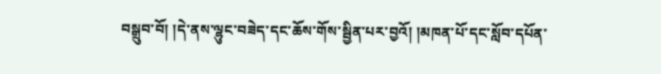བསྒྲུབ་བོ། །དེ་ནས་ལྷུང་བཟེད་དང་ཆོས་གོས་སྦྱིན་པར་བྱའོ། །མཁན་པོ་དང་སློབ་དཔོན་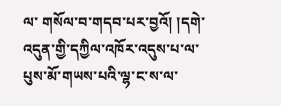ལ་ གསོལ་བ་གདབ་པར་བྱའོ། །དགེ་འདུན་གྱི་དཀྱིལ་འཁོར་འདུས་པ་ལ་པུས་མོ་གཡས་པའི་ལྷ་ང་ས་ལ་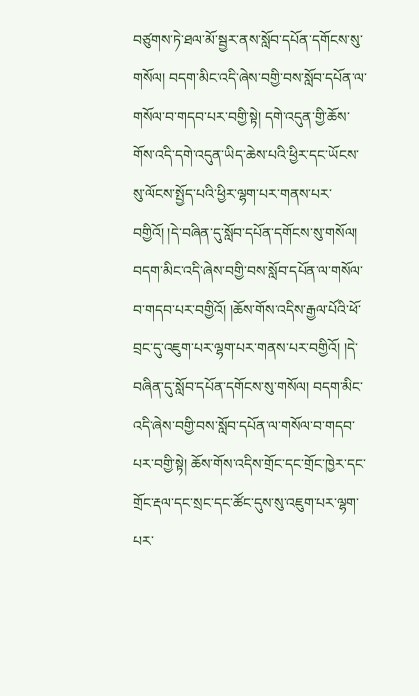བཙུགས་ཏེ་ཐལ་མོ་སྦྱར་ནས་སློབ་དཔོན་དགོངས་སུ་གསོལ། བདག་མིང་འདི་ཞེས་བགྱི་བས་སློབ་དཔོན་ལ་གསོལ་བ་གདབ་པར་བགྱི་སྟེ། དགེ་འདུན་གྱི་ཆོས་ གོས་འདི་དགེ་འདུན་ཡིད་ཆེས་པའི་ཕྱིར་དང་ཡོངས་སུ་ལོངས་སྤྱོད་པའི་ཕྱིར་ལྷག་པར་གནས་པར་བགྱིའོ། །དེ་བཞིན་དུ་སློབ་དཔོན་དགོངས་སུ་གསོལ། བདག་མིང་འདི་ཞེས་བགྱི་བས་སློབ་དཔོན་ལ་གསོལ་བ་གདབ་པར་བགྱིའོ། །ཆོས་གོས་འདིས་རྒྱལ་པོའི་ཕོ་ བྲང་དུ་འཇུག་པར་ལྷག་པར་གནས་པར་བགྱིའོ། །དེ་བཞིན་དུ་སློབ་དཔོན་དགོངས་སུ་གསོལ། བདག་མིང་འདི་ཞེས་བགྱི་བས་སློབ་དཔོན་ལ་གསོལ་བ་གདབ་པར་བགྱི་སྟེ། ཆོས་གོས་འདིས་གྲོང་དང་གྲོང་ཁྱེར་དང་གྲོང་རྡལ་དང་སྲང་དང་ཚོང་དུས་སུ་འཇུག་པར་ལྷག་ པར་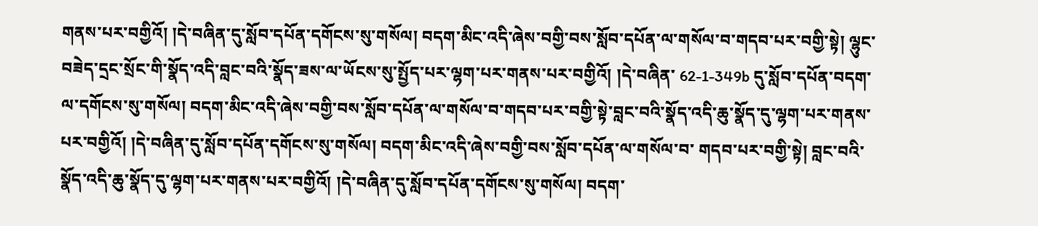གནས་པར་བགྱིའོ། །དེ་བཞིན་དུ་སློབ་དཔོན་དགོངས་སུ་གསོལ། བདག་མིང་འདི་ཞེས་བགྱི་བས་སློབ་དཔོན་ལ་གསོལ་བ་གདབ་པར་བགྱི་སྟེ། ལྷུང་བཟེད་དྲང་སྲོང་གི་སྣོད་འདི་བླང་བའི་སྣོད་ཟས་ལ་ཡོངས་སུ་སྤྱོད་པར་ལྷག་པར་གནས་པར་བགྱིའོ། །དེ་བཞིན་ 62-1-349b དུ་སློབ་དཔོན་བདག་ལ་དགོངས་སུ་གསོལ། བདག་མིང་འདི་ཞེས་བགྱི་བས་སློབ་དཔོན་ལ་གསོལ་བ་གདབ་པར་བགྱི་སྟེ་བླང་བའི་སྣོད་འདི་ཆུ་སྣོད་དུ་ལྷག་པར་གནས་པར་བགྱིའོ། །དེ་བཞིན་དུ་སློབ་དཔོན་དགོངས་སུ་གསོལ། བདག་མིང་འདི་ཞེས་བགྱི་བས་སློབ་དཔོན་ལ་གསོལ་བ་ གདབ་པར་བགྱི་སྟེ། བླང་བའི་སྣོད་འདི་ཆུ་སྣོད་དུ་ལྷག་པར་གནས་པར་བགྱིའོ། །དེ་བཞིན་དུ་སློབ་དཔོན་དགོངས་སུ་གསོལ། བདག་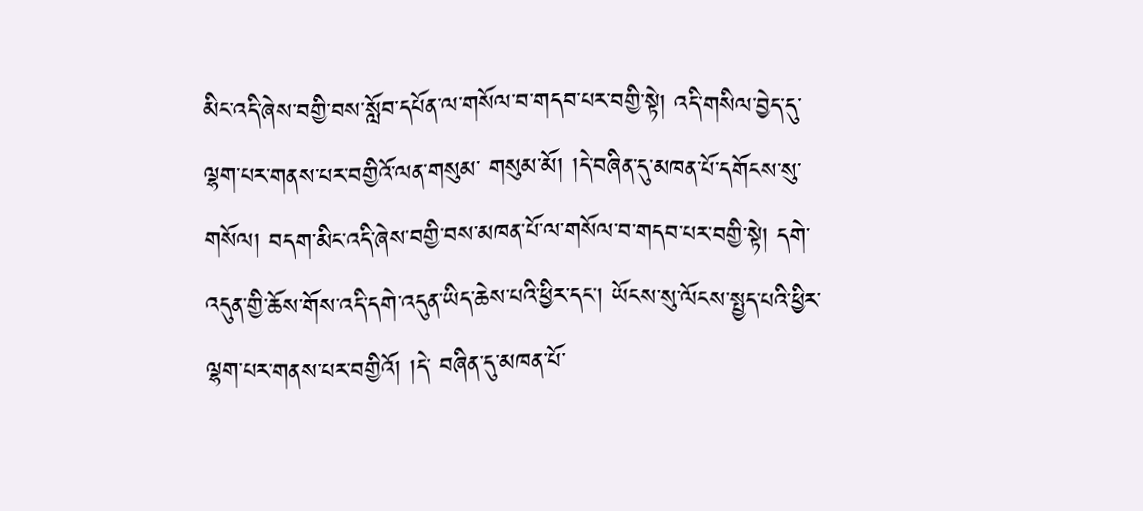མིང་འདི་ཞེས་བགྱི་བས་སློབ་དཔོན་ལ་གསོལ་བ་གདབ་པར་བགྱི་སྟེ། འདི་གསིལ་བྱེད་དུ་ལྷག་པར་གནས་པར་བགྱིའོ་ལན་གསུམ་ གསུམ་མོ། །དེ་བཞིན་དུ་མཁན་པོ་དགོངས་སུ་གསོལ། བདག་མིང་འདི་ཞེས་བགྱི་བས་མཁན་པོ་ལ་གསོལ་བ་གདབ་པར་བགྱི་སྟེ། དགེ་འདུན་གྱི་ཆོས་གོས་འདི་དགེ་འདུན་ཡིད་ཆེས་པའི་ཕྱིར་དང་། ཡོངས་སུ་ལོངས་སྤྱད་པའི་ཕྱིར་ལྷག་པར་གནས་པར་བགྱིའོ། །དེ་ བཞིན་དུ་མཁན་པོ་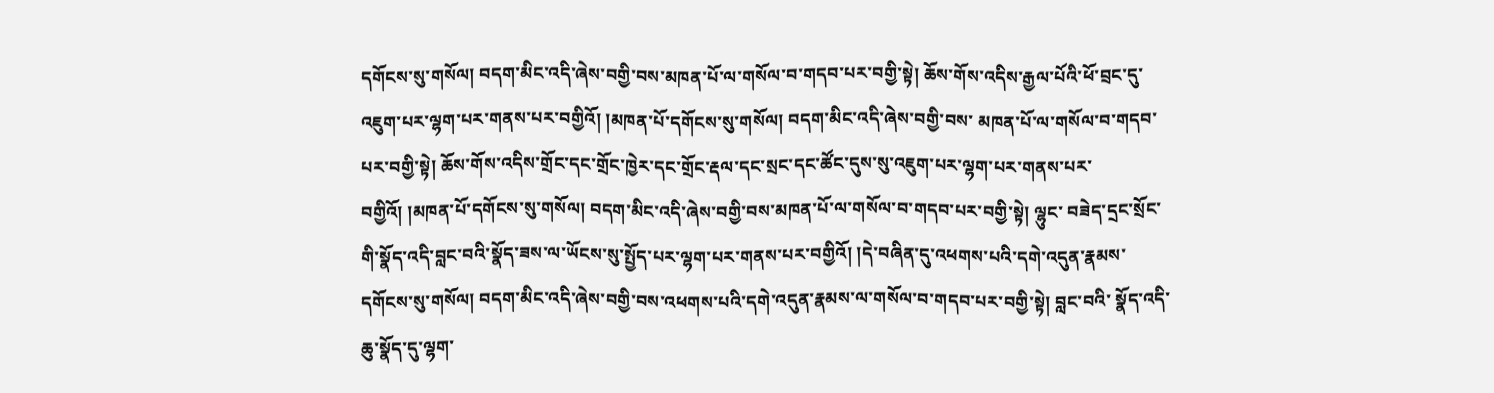དགོངས་སུ་གསོལ། བདག་མིང་འདི་ཞེས་བགྱི་བས་མཁན་པོ་ལ་གསོལ་བ་གདབ་པར་བགྱི་སྟེ། ཆོས་གོས་འདིས་རྒྱལ་པོའི་ཕོ་བྲང་དུ་འཇུག་པར་ལྷག་པར་གནས་པར་བགྱིའོ། །མཁན་པོ་དགོངས་སུ་གསོལ། བདག་མིང་འདི་ཞེས་བགྱི་བས་ མཁན་པོ་ལ་གསོལ་བ་གདབ་པར་བགྱི་སྟེ། ཆོས་གོས་འདིས་གྲོང་དང་གྲོང་ཁྱེར་དང་གྲོང་རྡལ་དང་སྲང་དང་ཚོང་དུས་སུ་འཇུག་པར་ལྷག་པར་གནས་པར་བགྱིའོ། །མཁན་པོ་དགོངས་སུ་གསོལ། བདག་མིང་འདི་ཞེས་བགྱི་བས་མཁན་པོ་ལ་གསོལ་བ་གདབ་པར་བགྱི་སྟེ། ལྷུང་ བཟེད་དྲང་སྲོང་གི་སྣོད་འདི་བླང་བའི་སྣོད་ཟས་ལ་ཡོངས་སུ་སྤྱོད་པར་ལྷག་པར་གནས་པར་བགྱིའོ། །དེ་བཞིན་དུ་འཕགས་པའི་དགེ་འདུན་རྣམས་དགོངས་སུ་གསོལ། བདག་མིང་འདི་ཞེས་བགྱི་བས་འཕགས་པའི་དགེ་འདུན་རྣམས་ལ་གསོལ་བ་གདབ་པར་བགྱི་སྟེ། བླང་བའི་ སྣོད་འདི་ཆུ་སྣོད་དུ་ལྷག་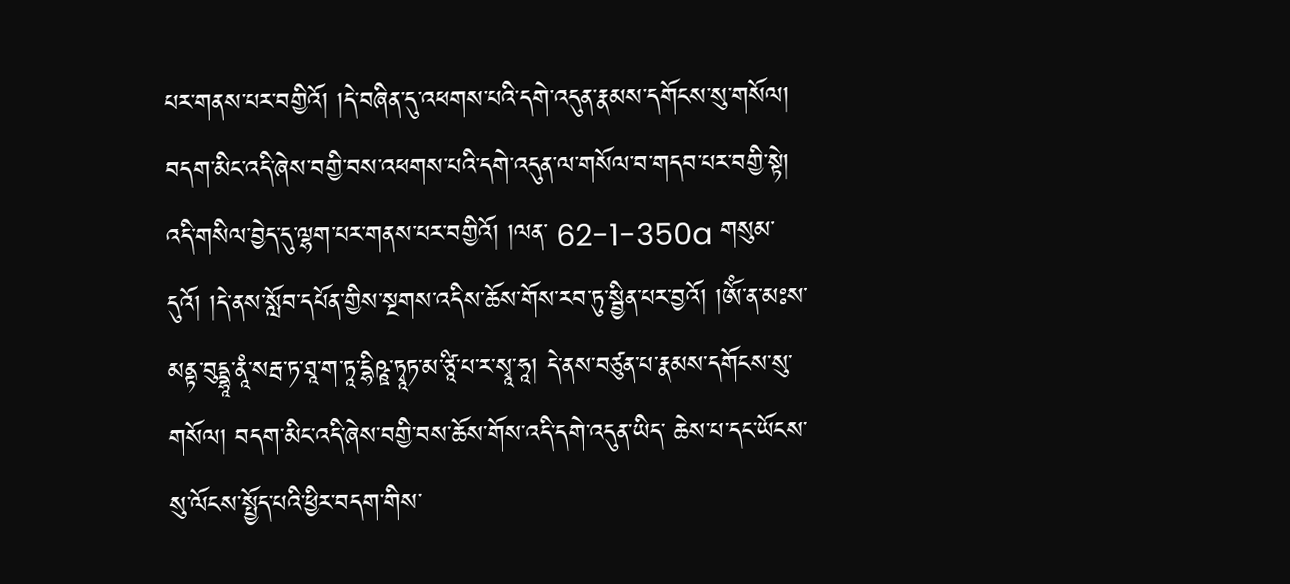པར་གནས་པར་བགྱིའོ། །དེ་བཞིན་དུ་འཕགས་པའི་དགེ་འདུན་རྣམས་དགོངས་སུ་གསོལ། བདག་མིང་འདི་ཞེས་བགྱི་བས་འཕགས་པའི་དགེ་འདུན་ལ་གསོལ་བ་གདབ་པར་བགྱི་སྟེ། འདི་གསིལ་བྱེད་དུ་ལྷག་པར་གནས་པར་བགྱིའོ། །ལན་ 62-1-350a གསུམ་དུའོ། །དེ་ནས་སློབ་དཔོན་གྱིས་སྔགས་འདིས་ཆོས་གོས་རབ་ཏུ་སྦྱིན་པར་བྱའོ། །ཨོཾ་ན་མཿས་མནྟ་བུདྡྷཱ་ནཱཾ་སརྦ་ཏ་ཐཱ་ག་ཏཱ་དྷིཥྛ་ཏྭཱཏ་མ་ཙཱི་པ་ར་སྭཱ་ཧཱ། དེ་ནས་བཙུན་པ་རྣམས་དགོངས་སུ་གསོལ། བདག་མིང་འདི་ཞེས་བགྱི་བས་ཆོས་གོས་འདི་དགེ་འདུན་ཡིད་ ཆེས་པ་དང་ཡོངས་སུ་ལོངས་སྤྱོད་པའི་ཕྱིར་བདག་གིས་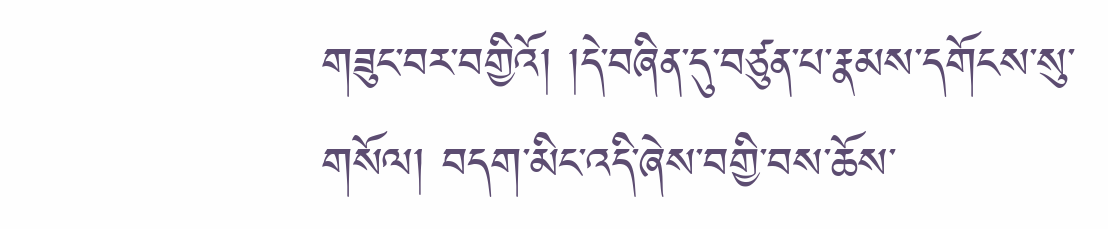གཟུང་བར་བགྱིའོ། །དེ་བཞིན་དུ་བཙུན་པ་རྣམས་དགོངས་སུ་གསོལ། བདག་མིང་འདི་ཞེས་བགྱི་བས་ཆོས་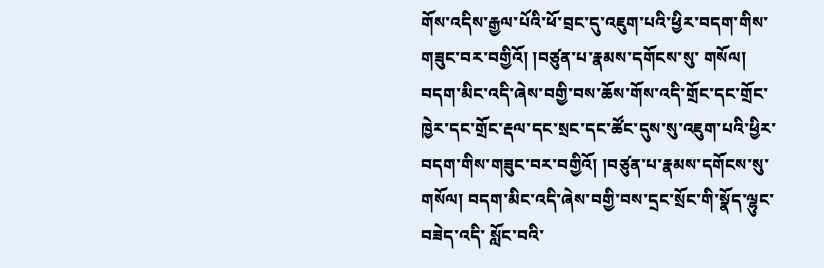གོས་འདིས་རྒྱལ་པོའི་ཕོ་བྲང་དུ་འཇུག་པའི་ཕྱིར་བདག་གིས་གཟུང་བར་བགྱིའོ། །བཙུན་པ་རྣམས་དགོངས་སུ་ གསོལ། བདག་མིང་འདི་ཞེས་བགྱི་བས་ཆོས་གོས་འདི་གྲོང་དང་གྲོང་ཁྱེར་དང་གྲོང་རྡལ་དང་སྲང་དང་ཚོང་དུས་སུ་འཇུག་པའི་ཕྱིར་བདག་གིས་གཟུང་བར་བགྱིའོ། །བཙུན་པ་རྣམས་དགོངས་སུ་གསོལ། བདག་མིང་འདི་ཞེས་བགྱི་བས་དྲང་སྲོང་གི་སྣོད་ལྷུང་བཟེད་འདི་ སློང་བའི་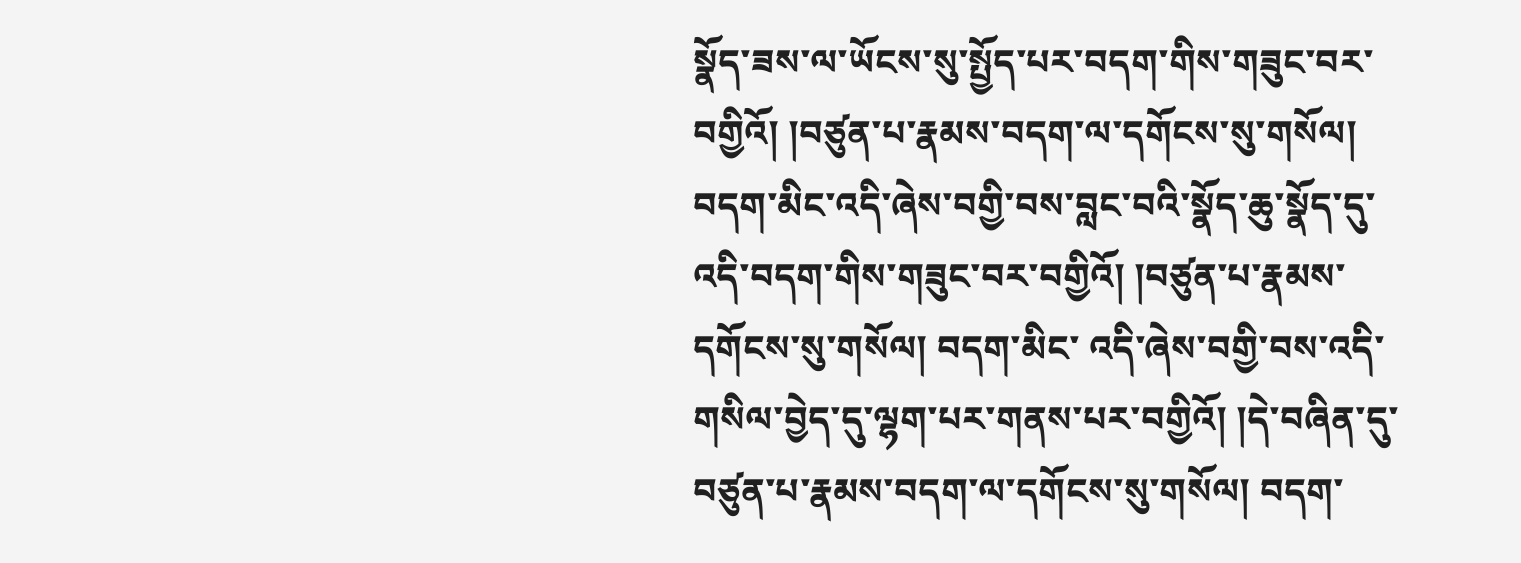སྣོད་ཟས་ལ་ཡོངས་སུ་སྤྱོད་པར་བདག་གིས་གཟུང་བར་བགྱིའོ། །བཙུན་པ་རྣམས་བདག་ལ་དགོངས་སུ་གསོལ། བདག་མིང་འདི་ཞེས་བགྱི་བས་བླང་བའི་སྣོད་ཆུ་སྣོད་དུ་འདི་བདག་གིས་གཟུང་བར་བགྱིའོ། །བཙུན་པ་རྣམས་དགོངས་སུ་གསོལ། བདག་མིང་ འདི་ཞེས་བགྱི་བས་འདི་གསིལ་བྱེད་དུ་ལྷག་པར་གནས་པར་བགྱིའོ། །དེ་བཞིན་དུ་བཙུན་པ་རྣམས་བདག་ལ་དགོངས་སུ་གསོལ། བདག་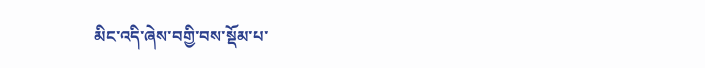མིང་འདི་ཞེས་བགྱི་བས་སྡོམ་པ་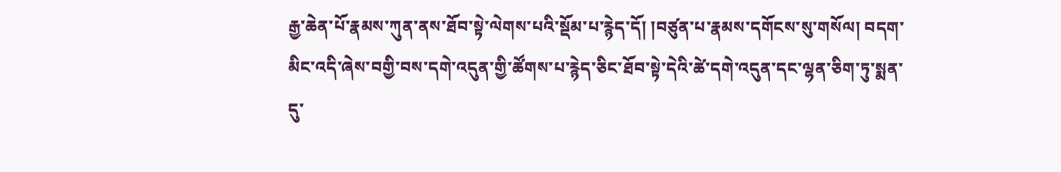རྒྱ་ཆེན་པོ་རྣམས་ཀུན་ནས་ཐོབ་སྟེ་ལེགས་པའི་སྡོམ་པ་རྙེད་དོ། །བཙུན་པ་རྣམས་དགོངས་སུ་གསོལ། བདག་མིང་འདི་ཞེས་བགྱི་བས་དགེ་འདུན་གྱི་ཚོགས་པ་རྙེད་ཅིང་ཐོབ་སྟེ་དེའི་ཚེ་དགེ་འདུན་དང་ལྷན་ཅིག་ཏུ་སྨན་དུ་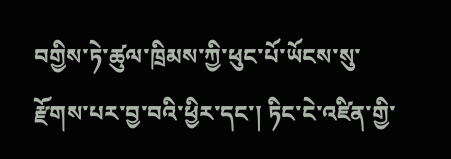བགྱིས་ཏེ་ཚུལ་ཁྲིམས་ཀྱི་ཕུང་པོ་ཡོངས་སུ་རྫོགས་པར་བྱ་བའི་ཕྱིར་དང་། ཏིང་ངེ་འཛིན་གྱི་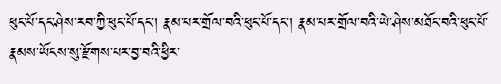ཕུང་པོ་དང་ཤེས་རབ་ཀྱི་ཕུང་པོ་དང་། རྣམ་པར་གྲོལ་བའི་ཕུང་པོ་དང་། རྣམ་པར་གྲོལ་བའི་ཡེ་ཤེས་མཐོང་བའི་ཕུང་པོ་རྣམས་ཡོངས་སུ་རྫོགས་པར་བྱ་བའི་ཕྱིར་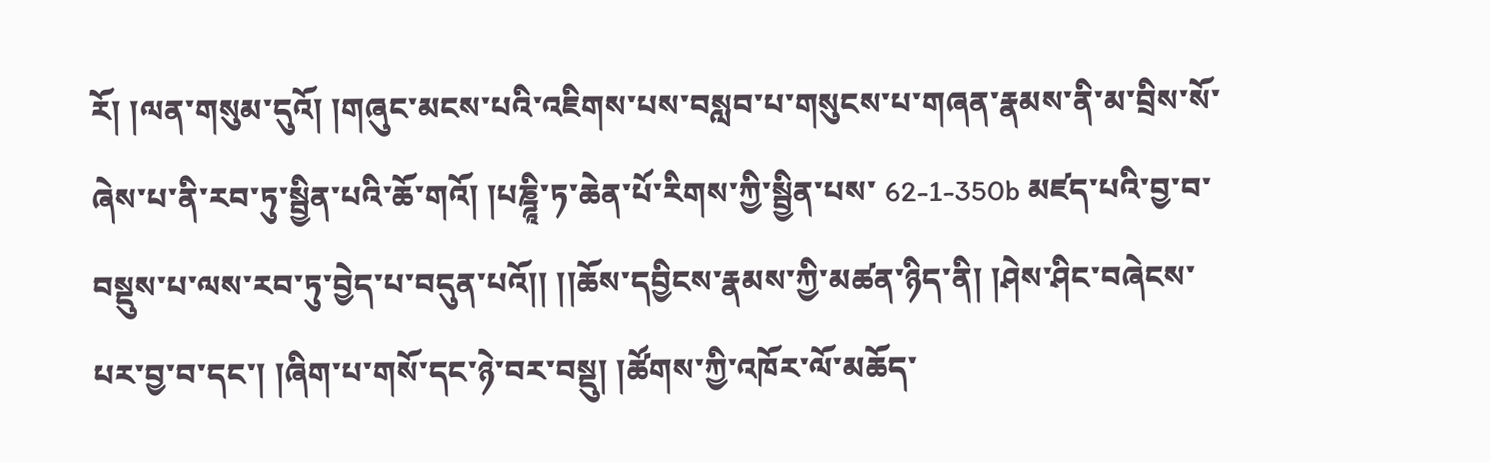རོ། །ལན་གསུམ་དུའོ། །གཞུང་མངས་པའི་འཇིགས་པས་བསླབ་པ་གསུངས་པ་གཞན་རྣམས་ནི་མ་བྲིས་སོ་ཞེས་པ་ནི་རབ་ཏུ་སྦྱིན་པའི་ཆོ་གའོ། །པཎྜཱི་ཏ་ཆེན་པོ་རིགས་ཀྱི་སྦྱིན་པས་ 62-1-350b མཛད་པའི་བྱ་བ་བསྡུས་པ་ལས་རབ་ཏུ་བྱེད་པ་བདུན་པའོ།། །།ཆོས་དབྱིངས་རྣམས་ཀྱི་མཚན་ཉིད་ནི། །ཤེས་ཤིང་བཞེངས་པར་བྱ་བ་དང་། །ཞིག་པ་གསོ་དང་ཉེ་བར་བསྡུ། །ཚོགས་ཀྱི་འཁོར་ལོ་མཆོད་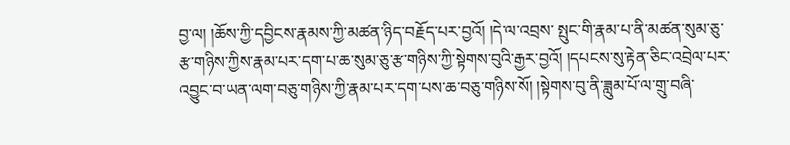བྱ་ལ། །ཆོས་ཀྱི་དབྱིངས་རྣམས་ཀྱི་མཚན་ཉིད་བརྗོད་པར་བྱའོ། །དེ་ལ་འབྲས་ སྤུང་གི་རྣམ་པ་ནི་མཚན་སུམ་ཅུ་རྩ་གཉིས་ཀྱིས་རྣམ་པར་དག་པ་ཆ་སུམ་ཅུ་རྩ་གཉིས་ཀྱི་སྟེགས་བུའི་རྒྱར་བྱའོ། །དཔངས་སུ་རྟེན་ཅིང་འབྲེལ་པར་འབྱུང་བ་ཡན་ལག་བཅུ་གཉིས་ཀྱི་རྣམ་པར་དག་པས་ཆ་བཅུ་གཉིས་སོ། །སྟེགས་བུ་ནི་ཟླུམ་པོ་ལ་གྲུ་བཞི་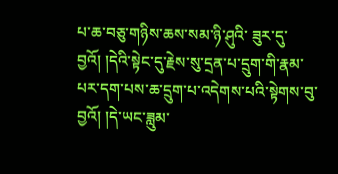པ་ཆ་བཅུ་གཉིས་ཆས་སམ་ཉི་ཤུའི་ ཟུར་དུ་བྱའོ། །དེའི་སྟེང་དུ་རྗེས་སུ་དྲན་པ་དྲུག་གི་རྣམ་པར་དག་པས་ཆ་དྲུག་པ་འདེགས་པའི་སྟེགས་བུ་བྱའོ། །དེ་ཡང་ཟླུམ་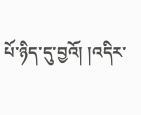པོ་ཉིད་དུ་བྱའོ། །འདིར་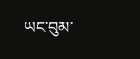ཡང་བུམ་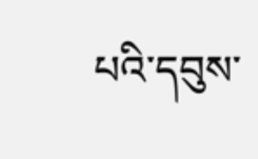པའི་དབུས་